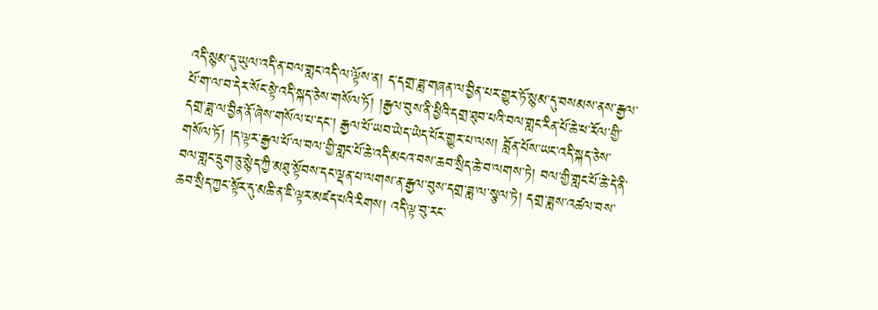འདི་སྙམ་དུ་ཡུལ་འདི་ན་བལ་གླང་འདི་ལ་ལྟོས་ན། ད་དགྲ་ཟླ་གཞན་ལ་བྱིན་པར་གྱུར་ཏོ་སྙམ་དུ་བསམས་ནས་རྒྱལ་པོ་ག་ལ་བ་དེར་སོང་སྟེ་འདི་སྐད་ཅེས་གསོལ་ཏོ། །རྒྱལ་བུས་ནི་ཕྱིའི་དགྲ་ཐུབ་པའི་བལ་གླང་རིན་པོ་ཆེ་ཕ་རོལ་གྱི་དགྲ་ཟླ་ལ་བྱིན་ནོ་ཞེས་གསོལ་པ་དང་། རྒྱལ་པོ་ཡབ་ཡེད་ཡེད་པོར་གྱུར་པ་ལས། བློན་པོས་ཡང་འདི་སྐད་ཅེས་གསོལ་ཏོ། །ད་ལྟར་རྒྱལ་པོ་ལ་བལ་གྱི་གླང་པོ་ཆེ་འདི་མངའ་བས་ཆབ་སྲིད་ཆེ་བ་ལགས་ཏེ། བལ་གྱི་གླང་པོ་ཆེ་དེ་ནི་བལ་གླང་དྲུག་ཅུ་སྙེད་ཀྱི་མཐུ་སྟོབས་དང་ལྡན་པ་ལགས་ན་རྒྱལ་བུས་དགྲ་ཟླ་ལ་སྩལ་ཏེ། དགྲ་ཟླས་འཚལ་བས་ཆབ་སྲིད་ཀྱང་སྟོར་དུ་མཆི་ན་ཇི་ལྟར་མཛད་པའི་རིགས། འདི་ལྟ་བུ་རང་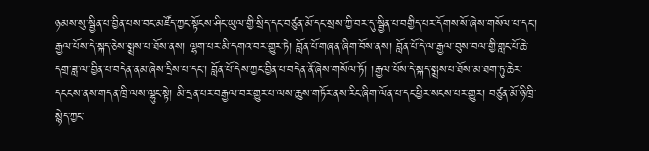ཉམས་སུ་སྦྱིན་པ་བྱིན་པས་བང་མཛོད་ཀྱང་སྟོངས་ཤིང་ཡུལ་གྱི་སྲིད་དང་བཙུན་མོ་དང་སྲས་ཀྱི་བར་དུ་སྦྱིན་པ་བགྱིད་པར་དོགས་སོ་ཞེས་གསོལ་པ་དང་། རྒྱལ་པོས་དེ་སྐད་ཅེས་སྨྲས་པ་ཐོས་ནས། ལྷག་པར་མི་དགའ་བར་གྱུར་ཏེ། བློན་པོ་གཞན་ཞིག་བོས་ནས། བློན་པོ་དེ་ལ་རྒྱལ་བུས་བལ་གྱི་གླང་པོ་ཆེ་དགྲ་ཟླ་ལ་བྱིན་པ་བདེན་ནམ་ཞེས་དྲིས་པ་དང་། བློན་པོ་དེས་ཀྱང་བྱིན་པ་བདེན་ནོ་ཞེས་གསོལ་ཏོ། །རྒྱལ་པོས་དེ་སྐད་སྨྲས་པ་ཐོས་མ་ཐག་ཏུ་ཆེར་དངངས་ནས་གདན་ཁྲི་ལས་ལྷུང་སྟེ། མི་དྲན་པར་བརྒྱལ་བར་གྱུར་པ་ལས་ཆུས་གཏོར་ནས་རིང་ཞིག་ལོན་པ་དང་ཕྱིར་སངས་པར་གྱུར། བཙུན་མོ་ཉི་ཁྲི་སྙེད་ཀྱང་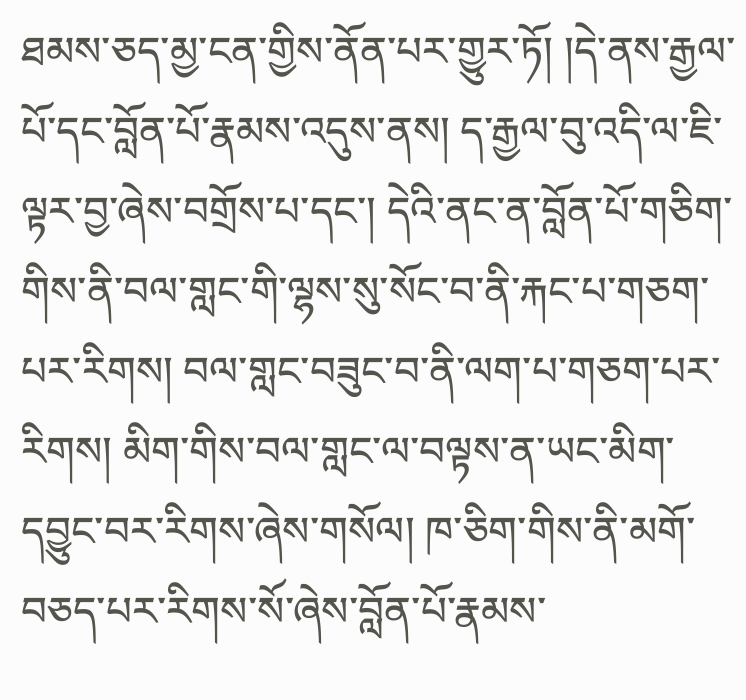ཐམས་ཅད་མྱ་ངན་གྱིས་ནོན་པར་གྱུར་ཏོ། །དེ་ནས་རྒྱལ་པོ་དང་བློན་པོ་རྣམས་འདུས་ནས། ད་རྒྱལ་བུ་འདི་ལ་ཇི་ལྟར་བྱ་ཞེས་བགྲོས་པ་དང་། དེའི་ནང་ན་བློན་པོ་གཅིག་གིས་ནི་བལ་གླང་གི་ལྷས་སུ་སོང་བ་ནི་རྐང་པ་གཅག་པར་རིགས། བལ་གླང་བཟུང་བ་ནི་ལག་པ་གཅག་པར་རིགས། མིག་གིས་བལ་གླང་ལ་བལྟས་ན་ཡང་མིག་དབྱུང་བར་རིགས་ཞེས་གསོལ། ཁ་ཅིག་གིས་ནི་མགོ་བཅད་པར་རིགས་སོ་ཞེས་བློན་པོ་རྣམས་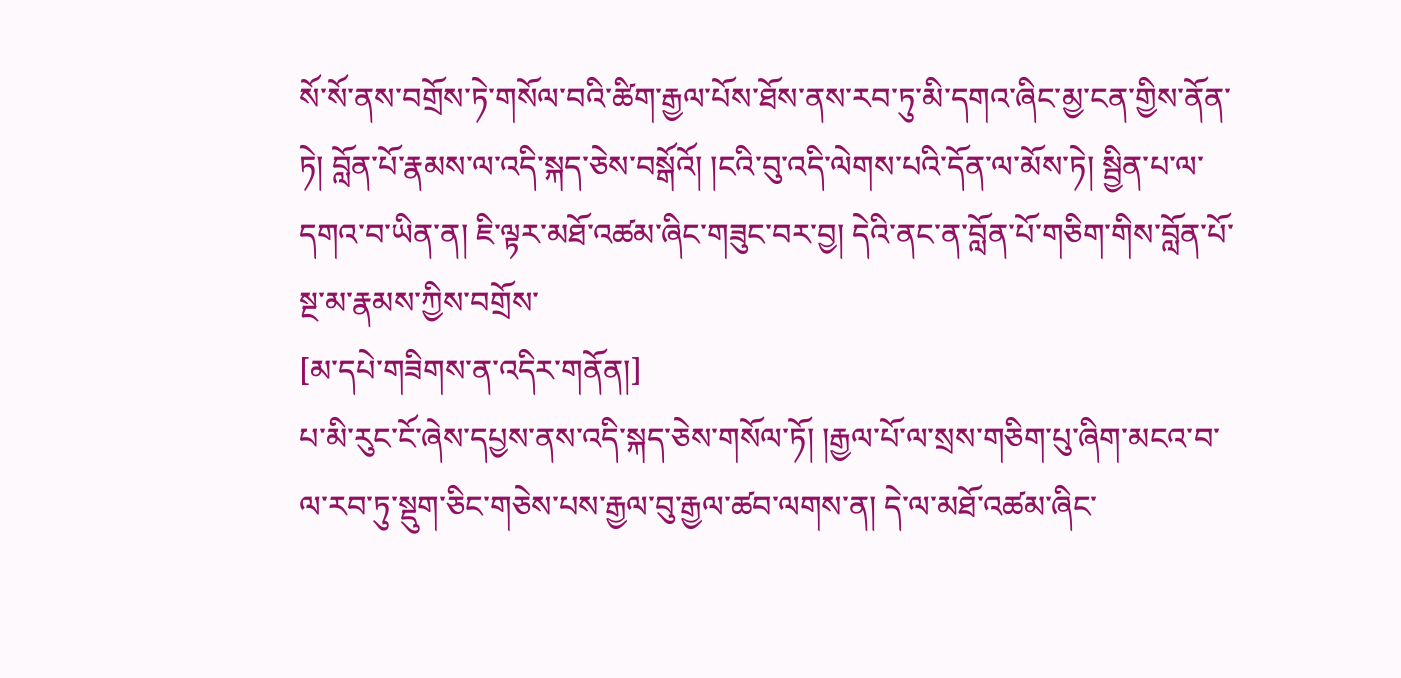སོ་སོ་ནས་བགྲོས་ཏེ་གསོལ་བའི་ཚིག་རྒྱལ་པོས་ཐོས་ནས་རབ་ཏུ་མི་དགའ་ཞིང་མྱ་ངན་གྱིས་ནོན་ཏེ། བློན་པོ་རྣམས་ལ་འདི་སྐད་ཅེས་བསྒོའོ། །ངའི་བུ་འདི་ལེགས་པའི་དོན་ལ་མོས་ཏེ། སྦྱིན་པ་ལ་དགའ་བ་ཡིན་ན། ཇི་ལྟར་མཐོ་འཚམ་ཞིང་གཟུང་བར་བྱ། དེའི་ནང་ན་བློན་པོ་གཅིག་གིས་བློན་པོ་སྔ་མ་རྣམས་ཀྱིས་བགྲོས་
[མ་དཔེ་གཟིགས་ན་འདིར་གནོན།]
པ་མི་རུང་ངོ་ཞེས་དཔྱས་ནས་འདི་སྐད་ཅེས་གསོལ་ཏོ། །རྒྱལ་པོ་ལ་སྲས་གཅིག་པུ་ཞིག་མངའ་བ་ལ་རབ་ཏུ་སྡུག་ཅིང་གཅེས་པས་རྒྱལ་བུ་རྒྱལ་ཚབ་ལགས་ན། དེ་ལ་མཐོ་འཚམ་ཞིང་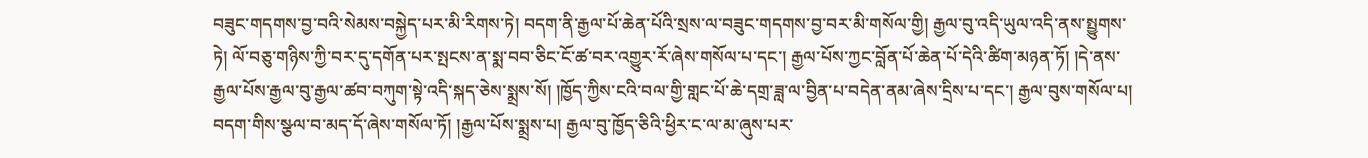བཟུང་གདགས་བྱ་བའི་སེམས་བསྐྱེད་པར་མི་རིགས་ཏེ། བདག་ནི་རྒྱལ་པོ་ཆེན་པོའི་སྲས་ལ་བཟུང་གདགས་བྱ་བར་མི་གསོལ་གྱི། རྒྱལ་བུ་འདི་ཡུལ་འདི་ནས་སྤྱུགས་ཏེ། ལོ་བཅུ་གཉིས་ཀྱི་བར་དུ་དགོན་པར་སྤངས་ན་སྨ་བབ་ཅིང་ངོ་ཚ་བར་འགྱུར་རོ་ཞེས་གསོལ་པ་དང་། རྒྱལ་པོས་ཀྱང་བློན་པོ་ཆེན་པོ་དེའི་ཚིག་མཉན་ཏོ། །དེ་ནས་རྒྱལ་པོས་རྒྱལ་བུ་རྒྱལ་ཚབ་བཀུག་སྟེ་འདི་སྐད་ཅེས་སྨྲས་སོ། །ཁྱོད་ཀྱིས་ངའི་བལ་གྱི་གླང་པོ་ཆེ་དགྲ་ཟླ་ལ་བྱིན་པ་བདེན་ནམ་ཞེས་དྲིས་པ་དང་། རྒྱལ་བུས་གསོལ་པ། བདག་གིས་སྩལ་བ་མད་དོ་ཞེས་གསོལ་ཏོ། །རྒྱལ་པོས་སྨྲས་པ། རྒྱལ་བུ་ཁྱོད་ཅིའི་ཕྱིར་ང་ལ་མ་ཞུས་པར་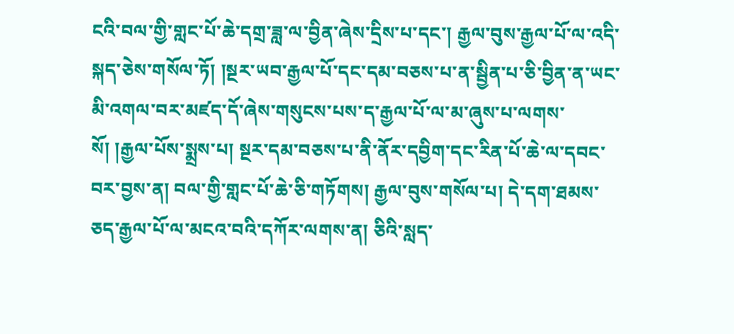ངའི་བལ་གྱི་གླང་པོ་ཆེ་དགྲ་ཟླ་ལ་བྱིན་ཞེས་དྲིས་པ་དང་། རྒྱལ་བུས་རྒྱལ་པོ་ལ་འདི་སྐད་ཅེས་གསོལ་ཏོ། །སྔར་ཡབ་རྒྱལ་པོ་དང་དམ་བཅས་པ་ན་སྦྱིན་པ་ཅི་བྱིན་ན་ཡང་མི་འགལ་བར་མཛད་དོ་ཞེས་གསུངས་པས་ད་རྒྱལ་པོ་ལ་མ་ཞུས་པ་ལགས་སོ། །རྒྱལ་པོས་སྨྲས་པ། སྔར་དམ་བཅས་པ་ནི་ནོར་དབྱིག་དང་རིན་པོ་ཆེ་ལ་དབང་བར་བྱས་ན། བལ་གྱི་གླང་པོ་ཆེ་ཅི་གཏོགས། རྒྱལ་བུས་གསོལ་པ། དེ་དག་ཐམས་ཅད་རྒྱལ་པོ་ལ་མངའ་བའི་དཀོར་ལགས་ན། ཅིའི་སླད་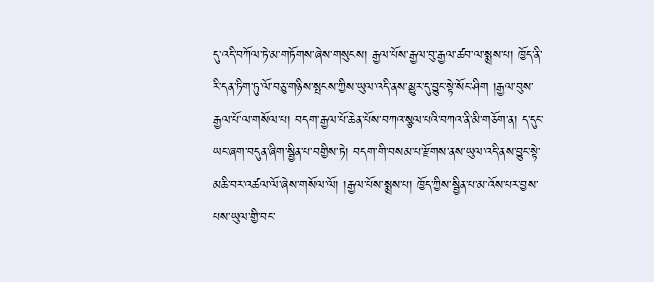དུ་འདི་བཀོལ་ཏེ་མ་གཏོགས་ཞེས་གསུངས། རྒྱལ་པོས་རྒྱལ་བུ་རྒྱལ་ཚབ་ལ་སྨྲས་པ། ཁྱོད་ནི་རི་དན་ཏིག་ཏུ་ལོ་བཅུ་གཉིས་སྤངས་ཀྱིས་ཡུལ་འདི་ནས་མྱུར་དུ་བྱུང་སྟེ་སོང་ཤིག །རྒྱལ་བུས་རྒྱལ་པོ་ལ་གསོལ་པ། བདག་རྒྱལ་པོ་ཆེན་པོས་བཀའ་སྩལ་པའི་བཀའ་ནི་མི་གཅོག་ན། ད་དུང་ཡང་ཞག་བདུན་ཞིག་སྦྱིན་པ་བགྱིས་ཏེ། བདག་གི་བསམ་པ་རྫོགས་ནས་ཡུལ་འདི་ནས་བྱུང་སྟེ་མཆི་བར་འཚལ་ལོ་ཞེས་གསོལ་ལོ། །རྒྱལ་པོས་སྨྲས་པ། ཁྱོད་ཀྱིས་སྦྱིན་པ་མ་འོས་པར་བྱས་པས་ཡུལ་གྱི་བང་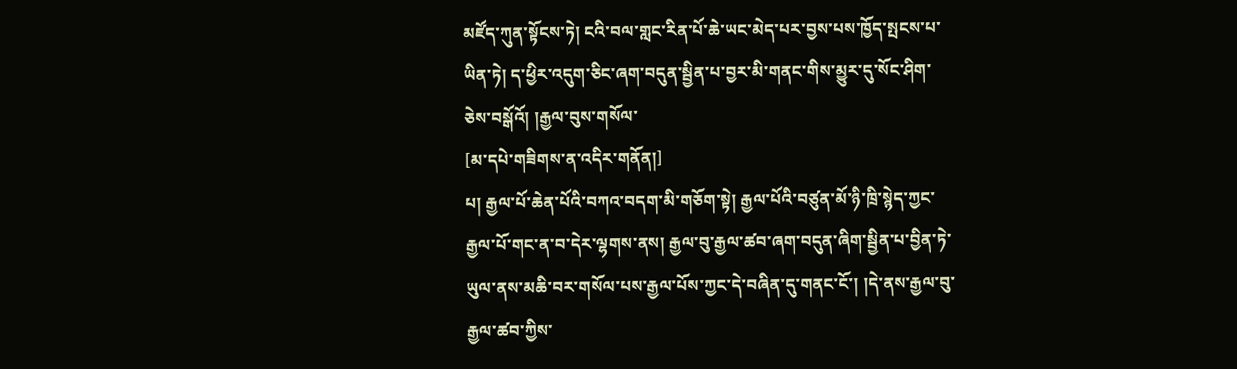མཛོད་ཀུན་སྟོངས་ཏེ། ངའི་བལ་གླང་རིན་པོ་ཆེ་ཡང་མེད་པར་བྱས་པས་ཁྱོད་སྤངས་པ་ཡིན་ཏེ། ད་ཕྱིར་འདུག་ཅིང་ཞག་བདུན་སྦྱིན་པ་བྱར་མི་གནང་གིས་མྱུར་དུ་སོང་ཤིག་ཅེས་བསྒོའོ། །རྒྱལ་བུས་གསོལ་
[མ་དཔེ་གཟིགས་ན་འདིར་གནོན།]
པ། རྒྱལ་པོ་ཆེན་པོའི་བཀའ་བདག་མི་གཅོག་སྟེ། རྒྱལ་པོའི་བཙུན་མོ་ཉི་ཁྲི་སྙེད་ཀྱང་རྒྱལ་པོ་གང་ན་བ་དེར་ལྷགས་ནས། རྒྱལ་བུ་རྒྱལ་ཚབ་ཞག་བདུན་ཞིག་སྦྱིན་པ་བྱིན་ཏེ་ཡུལ་ནས་མཆི་བར་གསོལ་པས་རྒྱལ་པོས་ཀྱང་དེ་བཞིན་དུ་གནང་ངོ་། །དེ་ནས་རྒྱལ་བུ་རྒྱལ་ཚབ་ཀྱིས་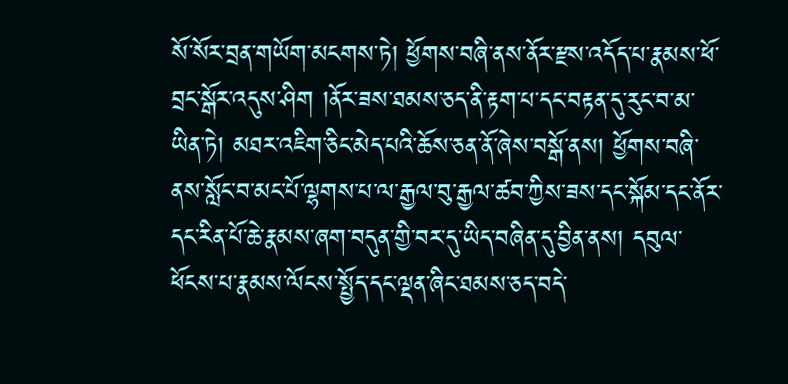སོ་སོར་བྲན་གཡོག་མངགས་ཏེ། ཕྱོགས་བཞི་ནས་ནོར་རྫས་འདོད་པ་རྣམས་ཕོ་བྲང་སྒོར་འདུས་ཤིག །ནོར་ཟས་ཐམས་ཅད་ནི་རྟག་པ་དང་བརྟན་དུ་རུང་བ་མ་ཡིན་ཏེ། མཐར་འཇིག་ཅིང་མེད་པའི་ཆོས་ཅན་ནོ་ཞེས་བསྒོ་ནས། ཕྱོགས་བཞི་ནས་སློང་བ་མང་པོ་ལྷགས་པ་ལ་རྒྱལ་བུ་རྒྱལ་ཚབ་ཀྱིས་ཟས་དང་སྐོམ་དང་ནོར་དང་རིན་པོ་ཆེ་རྣམས་ཞག་བདུན་གྱི་བར་དུ་ཡིད་བཞིན་དུ་བྱིན་ནས། དབུལ་ཕོངས་པ་རྣམས་ལོངས་སྤྱོད་དང་ལྡན་ཞིང་ཐམས་ཅད་བདེ་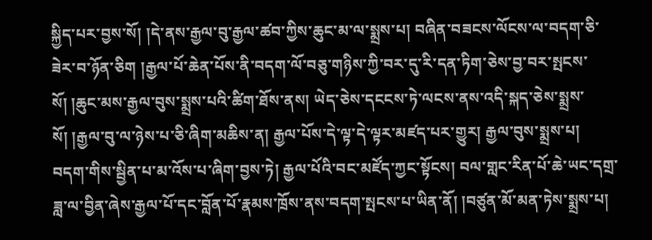སྐྱིད་པར་བྱས་སོ། །དེ་ནས་རྒྱལ་བུ་རྒྱལ་ཚབ་ཀྱིས་ཆུང་མ་ལ་སྨྲས་པ། བཞིན་བཟངས་ལོངས་ལ་བདག་ཅི་ཟེར་བ་ཉོན་ཅིག །རྒྱལ་པོ་ཆེན་པོས་ནི་བདག་ལོ་བཅུ་གཉིས་ཀྱི་བར་དུ་རི་དན་ཏིག་ཅེས་བྱ་བར་སྤངས་སོ། །ཆུང་མས་རྒྱལ་བུས་སྨྲས་པའི་ཚིག་ཐོས་ནས། ཡེད་ཅེས་དངངས་ཏེ་ལངས་ནས་འདི་སྐད་ཅེས་སྨྲས་སོ། །རྒྱལ་བུ་ལ་ཉེས་པ་ཅི་ཞིག་མཆིས་ན། རྒྱལ་པོས་དེ་ལྟ་དེ་ལྟར་མཛད་པར་གྱུར། རྒྱལ་བུས་སྨྲས་པ། བདག་གིས་སྦྱིན་པ་མ་འོས་པ་ཞིག་བྱས་ཏེ། རྒྱལ་པོའི་བང་མཛོད་ཀྱང་སྟོངས། བལ་གླང་རིན་པོ་ཆེ་ཡང་དགྲ་ཟླ་ལ་བྱིན་ཞེས་རྒྱལ་པོ་དང་བློན་པོ་རྣམས་ཁྲོས་ནས་བདག་སྤངས་པ་ཡིན་ནོ། །བཙུན་མོ་མན་ཏེས་སྨྲས་པ།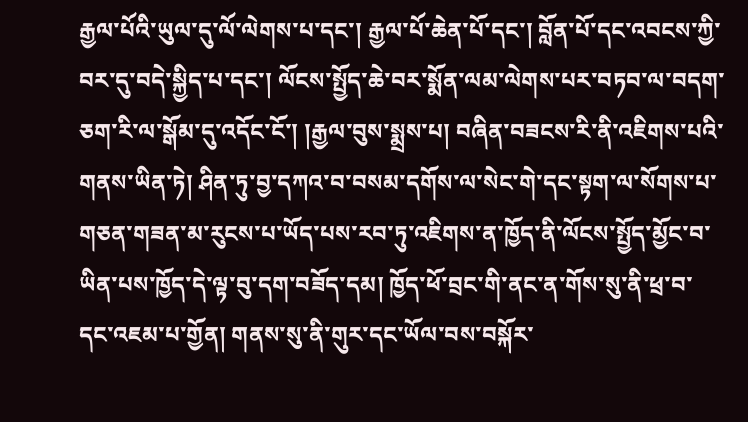རྒྱལ་པོའི་ཡུལ་དུ་ལོ་ལེགས་པ་དང་། རྒྱལ་པོ་ཆེན་པོ་དང་། བློན་པོ་དང་འབངས་ཀྱི་བར་དུ་བདེ་སྐྱིད་པ་དང་། ལོངས་སྤྱོད་ཆེ་བར་སྨོན་ལམ་ལེགས་པར་བཏབ་ལ་བདག་ཅག་རི་ལ་སྒོམ་དུ་འདོང་ངོ་། །རྒྱལ་བུས་སྨྲས་པ། བཞིན་བཟངས་རི་ནི་འཇིགས་པའི་གནས་ཡིན་ཏེ། ཤིན་ཏུ་བྱ་དཀའ་བ་བསམ་དགོས་ལ་སེང་གེ་དང་སྟག་ལ་སོགས་པ་གཅན་གཟན་མ་རུངས་པ་ཡོད་པས་རབ་ཏུ་འཇིགས་ན་ཁྱོད་ནི་ལོངས་སྤྱོད་མྱོང་བ་ཡིན་པས་ཁྱོད་དེ་ལྟ་བུ་དག་བཟོད་དམ། ཁྱོད་ཕོ་བྲང་གི་ནང་ན་གོས་སུ་ནི་ཕྲ་བ་དང་འཇམ་པ་གྱོན། གནས་སུ་ནི་གུར་དང་ཡོལ་བས་བསྐོར་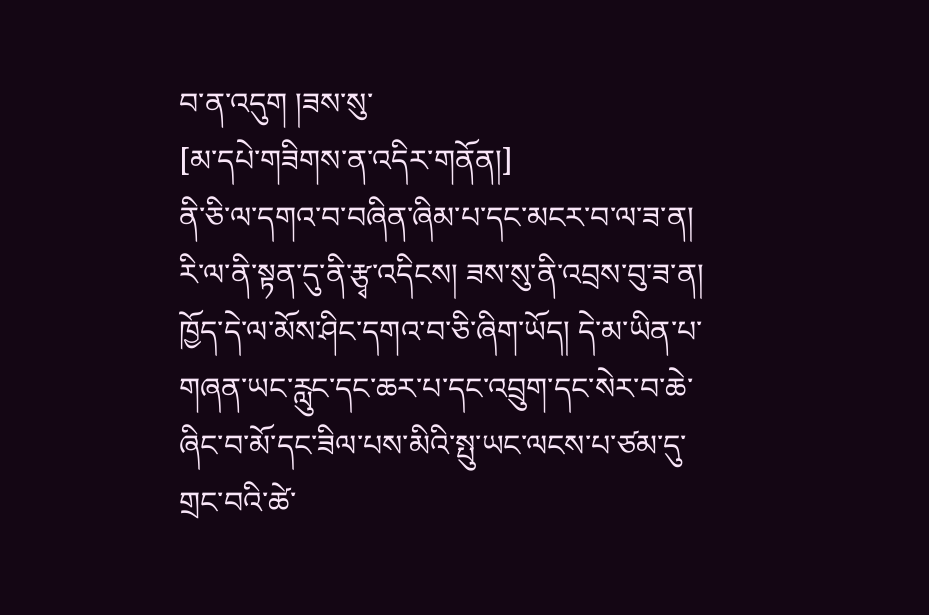བ་ན་འདུག །ཟས་སུ་
[མ་དཔེ་གཟིགས་ན་འདིར་གནོན།]
ནི་ཅི་ལ་དགའ་བ་བཞིན་ཞིམ་པ་དང་མངར་བ་ལ་ཟ་ན། རི་ལ་ནི་སྟན་དུ་ནི་རྩྭ་འདིངས། ཟས་སུ་ནི་འབྲས་བུ་ཟ་ན། ཁྱོད་དེ་ལ་མོས་ཤིང་དགའ་བ་ཅི་ཞིག་ཡོད། དེ་མ་ཡིན་པ་གཞན་ཡང་རླུང་དང་ཆར་པ་དང་འབྲུག་དང་སེར་བ་ཆེ་ཞིང་བ་མོ་དང་ཟིལ་པས་མིའི་སྤུ་ཡང་ལངས་པ་ཙམ་དུ་གྲང་བའི་ཚེ་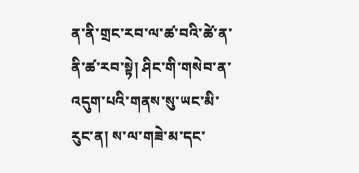ན་ནི་གྲང་རབ་ལ་ཚ་བའི་ཚེ་ན་ནི་ཚ་རབ་སྟེ། ཤིང་གི་གསེབ་ན་འདུག་པའི་གནས་སུ་ཡང་མི་རུང་ན། ས་ལ་གཟེ་མ་དང་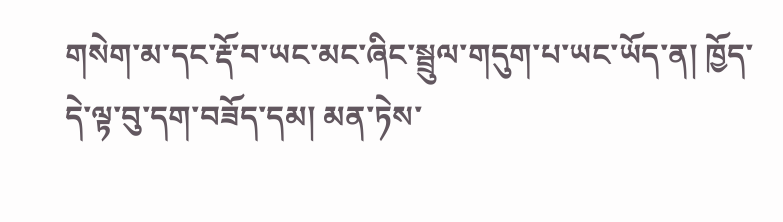གསེག་མ་དང་རྡོ་བ་ཡང་མང་ཞིང་སྦྲུལ་གདུག་པ་ཡང་ཡོད་ན། ཁྱོད་དེ་ལྟ་བུ་དག་བཟོད་དམ། མན་ཏེས་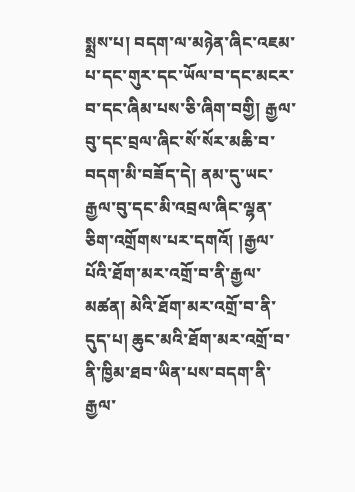སྨྲས་པ། བདག་ལ་མཉེན་ཞིང་འཇམ་པ་དང་གུར་དང་ཡོལ་བ་དང་མངར་བ་དང་ཞིམ་པས་ཅི་ཞིག་བགྱི། རྒྱལ་བུ་དང་བྲལ་ཞིང་སོ་སོར་མཆི་བ་བདག་མི་བཟོད་དེ། ནམ་དུ་ཡང་རྒྱལ་བུ་དང་མི་འབྲལ་ཞིང་ལྷན་ཅིག་འགྲོགས་པར་དགའོ། །རྒྱལ་པོའི་ཐོག་མར་འགྲོ་བ་ནི་རྒྱལ་མཚན། མེའི་ཐོག་མར་འགྲོ་བ་ནི་དུད་པ། ཆུང་མའི་ཐོག་མར་འགྲོ་བ་ནི་ཁྱིམ་ཐབ་ཡིན་པས་བདག་ནི་རྒྱལ་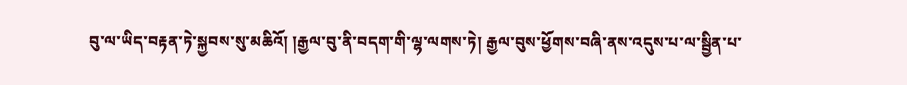བུ་ལ་ཡིད་བརྟན་ཏེ་སྐྱབས་སུ་མཆིའོ། །རྒྱལ་བུ་ནི་བདག་གི་ལྷ་ལགས་ཏེ། རྒྱལ་བུས་ཕྱོགས་བཞི་ནས་འདུས་པ་ལ་སྦྱིན་པ་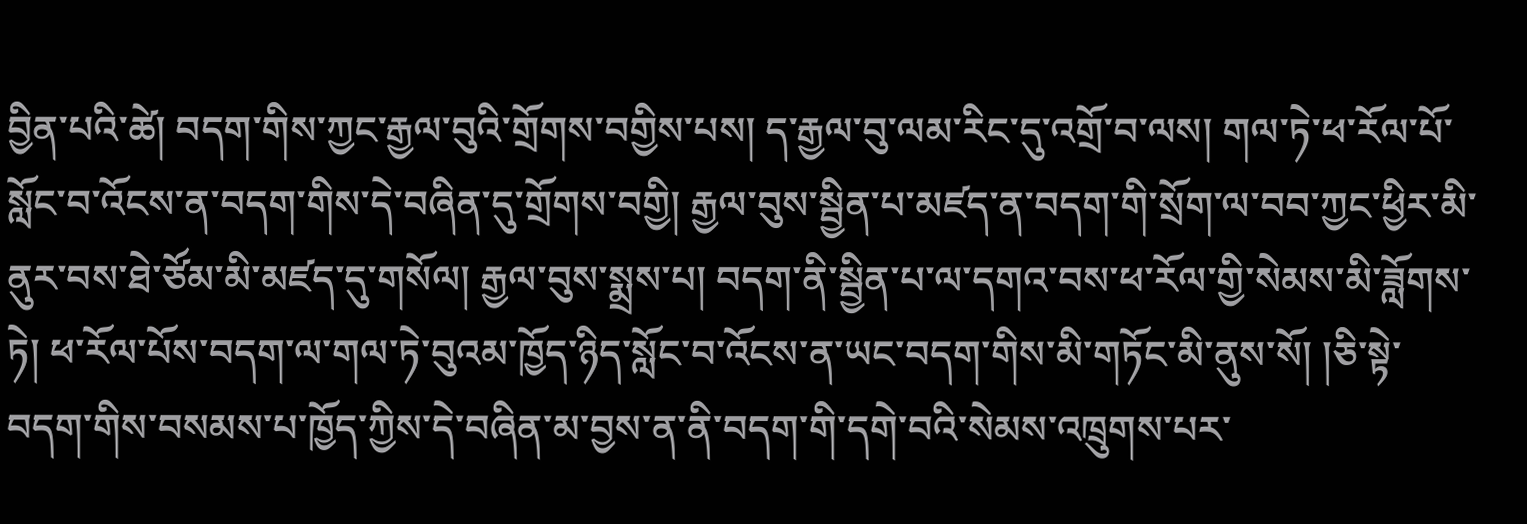བྱིན་པའི་ཚེ། བདག་གིས་ཀྱང་རྒྱལ་བུའི་གྲོགས་བགྱིས་པས། ད་རྒྱལ་བུ་ལམ་རིང་དུ་འགྲོ་བ་ལས། གལ་ཏེ་ཕ་རོལ་པོ་སློང་བ་འོངས་ན་བདག་གིས་དེ་བཞིན་དུ་གྲོགས་བགྱི། རྒྱལ་བུས་སྦྱིན་པ་མཛད་ན་བདག་གི་སྲོག་ལ་བབ་ཀྱང་ཕྱིར་མི་ནུར་བས་ཐེ་ཙོམ་མི་མཛད་དུ་གསོལ། རྒྱལ་བུས་སྨྲས་པ། བདག་ནི་སྦྱིན་པ་ལ་དགའ་བས་ཕ་རོལ་གྱི་སེམས་མི་ཟློགས་ཏེ། ཕ་རོལ་པོས་བདག་ལ་གལ་ཏེ་བུའམ་ཁྱོད་ཉིད་སློང་བ་འོངས་ན་ཡང་བདག་གིས་མི་གཏོང་མི་ནུས་སོ། །ཅི་སྟེ་བདག་གིས་བསམས་པ་ཁྱོད་ཀྱིས་དེ་བཞིན་མ་བྱས་ན་ནི་བདག་གི་དགེ་བའི་སེམས་འཁྲུགས་པར་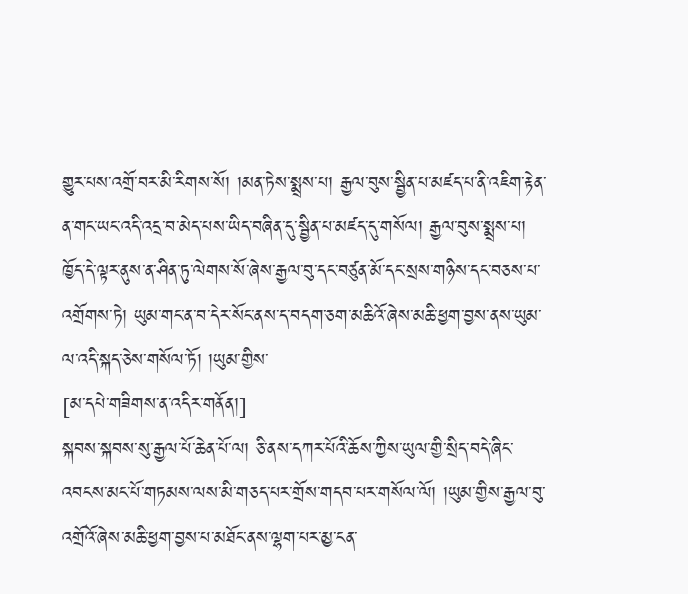གྱུར་པས་འགྲོ་བར་མི་རིགས་སོ། །མན་ཏེས་སྨྲས་པ། རྒྱལ་བུས་སྦྱིན་པ་མཛད་པ་ནི་འཇིག་རྟེན་ན་གང་ཡང་འདི་འདྲ་བ་མེད་པས་ཡིད་བཞིན་དུ་སྦྱིན་པ་མཛད་དུ་གསོལ། རྒྱལ་བུས་སྨྲས་པ། ཁྱོད་དེ་ལྟར་ནུས་ན་ཤིན་ཏུ་ལེགས་སོ་ཞེས་རྒྱལ་བུ་དང་བཙུན་མོ་དང་སྲས་གཉིས་དང་བཅས་པ་འགྲོགས་ཏེ། ཡུམ་གང་ན་བ་དེར་སོང་ནས་ད་བདག་ཅག་མཆིའོ་ཞེས་མཆི་ཕྱག་བྱས་ནས་ཡུམ་ལ་འདི་སྐད་ཅེས་གསོལ་ཏོ། །ཡུམ་གྱིས་
[མ་དཔེ་གཟིགས་ན་འདིར་གནོན།]
སྐབས་སྐབས་སུ་རྒྱལ་པོ་ཆེན་པོ་ལ། ཅི་ནས་དཀར་པོའི་ཆོས་ཀྱིས་ཡུལ་གྱི་སྲིད་བདེ་ཞིང་འབངས་མང་པོ་གཏམས་ལས་མི་གཅད་པར་གྲོས་གདབ་པར་གསོལ་ལོ། །ཡུམ་གྱིས་རྒྱལ་བུ་འགྲོའོ་ཞེས་མཆི་ཕྱག་བྱས་པ་མཐོང་ནས་ལྷག་པར་མྱ་ངན་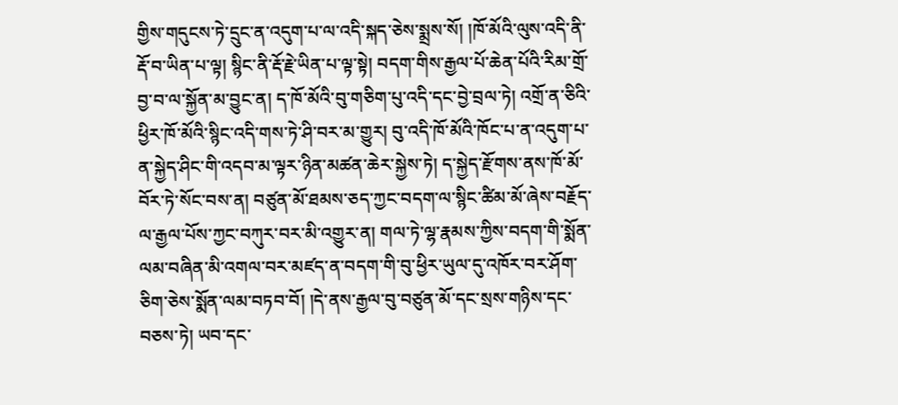གྱིས་གདུངས་ཏེ་དྲུང་ན་འདུག་པ་ལ་འདི་སྐད་ཅེས་སྨྲས་སོ། །ཁོ་མོའི་ལུས་འདི་ནི་རྡོ་བ་ཡིན་པ་ལྟ། སྙིང་ནི་རྡོ་རྗེ་ཡིན་པ་ལྟ་སྟེ། བདག་གིས་རྒྱལ་པོ་ཆེན་པོའི་རིམ་གྲོ་བྱ་བ་ལ་སྐྱོན་མ་བྱུང་ན། ད་ཁོ་མོའི་བུ་གཅིག་པུ་འདི་དང་བྱེ་བྲལ་ཏེ། འགྲོ་ན་ཅིའི་ཕྱིར་ཁོ་མོའི་སྙིང་འདི་གས་ཏེ་ཤི་བར་མ་གྱུར། བུ་འདི་ཁོ་མོའི་ཁོང་པ་ན་འདུག་པ་ན་སྐྱེད་ཤིང་གི་འདབ་མ་ལྟར་ཉིན་མཚན་ཆེར་སྐྱེས་ཏེ། ད་སྐྱེད་རྫོགས་ནས་ཁོ་མོ་བོར་ཏེ་སོང་བས་ན། བཙུན་མོ་ཐམས་ཅད་ཀྱང་བདག་ལ་སྙིང་ཚིམ་མོ་ཞེས་བརྗོད་ལ་རྒྱལ་པོས་ཀྱང་བཀུར་བར་མི་འགྱུར་ན། གལ་ཏེ་ལྷ་རྣམས་ཀྱིས་བདག་གི་སྨོན་ལམ་བཞིན་མི་འགལ་བར་མཛད་ན་བདག་གི་བུ་ཕྱིར་ཡུལ་དུ་འཁོར་བར་ཤོག་ཅིག་ཅེས་སྨོན་ལམ་བཏབ་བོ། །དེ་ནས་རྒྱལ་བུ་བཙུན་མོ་དང་སྲས་གཉིས་དང་བཅས་ཏེ། ཡབ་དང་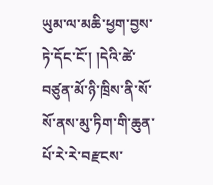ཡུམ་ལ་མཆི་ཕྱག་བྱས་ཏེ་དོང་ངོ་། །དེའི་ཚེ་བཙུན་མོ་ཉི་ཁྲིས་ནི་སོ་སོ་ནས་མུ་ཏིག་གི་ཆུན་པོ་རེ་རེ་བརྫངས་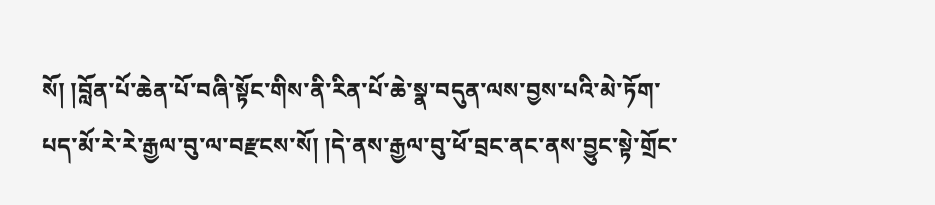སོ། །བློན་པོ་ཆེན་པོ་བཞི་སྟོང་གིས་ནི་རིན་པོ་ཆེ་སྣ་བདུན་ལས་བྱས་པའི་མེ་ཏོག་པད་མོ་རེ་རེ་རྒྱལ་བུ་ལ་བརྫངས་སོ། །དེ་ནས་རྒྱལ་བུ་ཕོ་བྲང་ནང་ནས་བྱུང་སྟེ་གྲོང་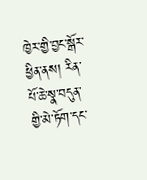ཁྱེར་གྱི་བྱང་སྒོར་ཕྱིན་ནས། རིན་པོ་ཆེ་སྣ་བདུན་གྱི་མེ་ཏོག་དང་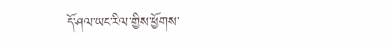དོ་ཤལ་ཡང་རིལ་གྱིས་ཕྱོགས་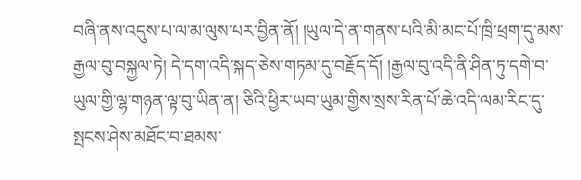བཞི་ནས་འདུས་པ་ལ་མ་ལུས་པར་བྱིན་ནོ། །ཡུལ་དེ་ན་གནས་པའི་མི་མང་པོ་ཁྲི་ཕྲག་དུ་མས་རྒྱལ་བུ་བསྐྱལ་ཏེ། དེ་དག་འདི་སྐད་ཅེས་གཏམ་དུ་བརྗོད་དོ། །རྒྱལ་བུ་འདི་ནི་ཤིན་ཏུ་དགེ་བ་ཡུལ་གྱི་ལྷ་གཉན་ལྟ་བུ་ཡིན་ན། ཅིའི་ཕྱིར་ཡབ་ཡུམ་གྱིས་སྲས་རིན་པོ་ཆེ་འདི་ལམ་རིང་དུ་སྤངས་ཤེས་མཐོང་བ་ཐམས་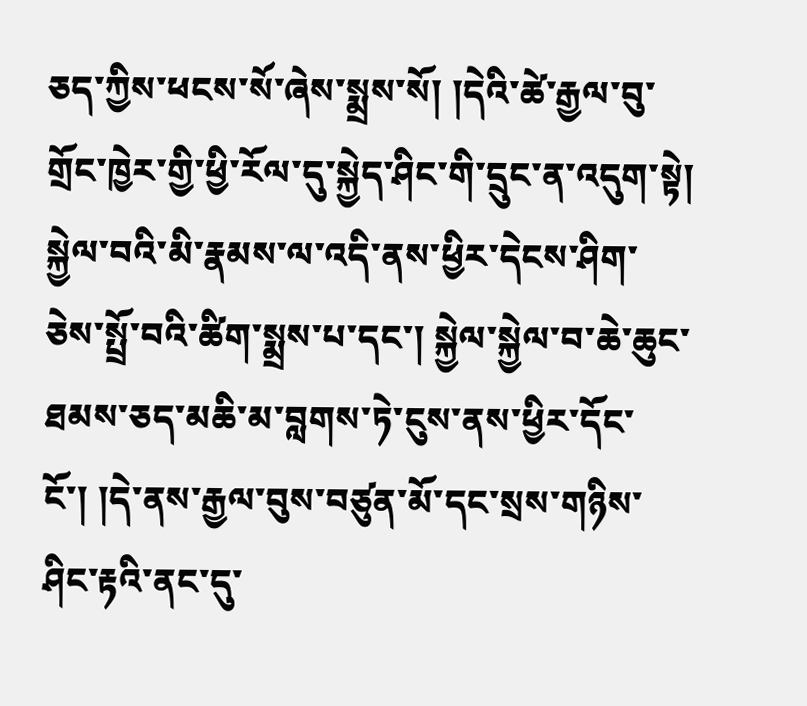ཅད་ཀྱིས་ཕངས་སོ་ཞེས་སྨྲས་སོ། །དེའི་ཚེ་རྒྱལ་བུ་གྲོང་ཁྱེར་གྱི་ཕྱི་རོལ་དུ་སྐྱེད་ཤིང་གི་དྲུང་ན་འདུག་སྟེ། སྐྱེལ་བའི་མི་རྣམས་ལ་འདི་ནས་ཕྱིར་དེངས་ཤིག་ཅེས་སྤྲོ་བའི་ཚིག་སྨྲས་པ་དང་། སྐྱེལ་སྐྱེལ་བ་ཆེ་ཆུང་ཐམས་ཅད་མཆི་མ་བླགས་ཏེ་ངུས་ནས་ཕྱིར་དོང་ངོ་། །དེ་ནས་རྒྱལ་བུས་བཙུན་མོ་དང་སྲས་གཉིས་ཤིང་རྟའི་ནང་དུ་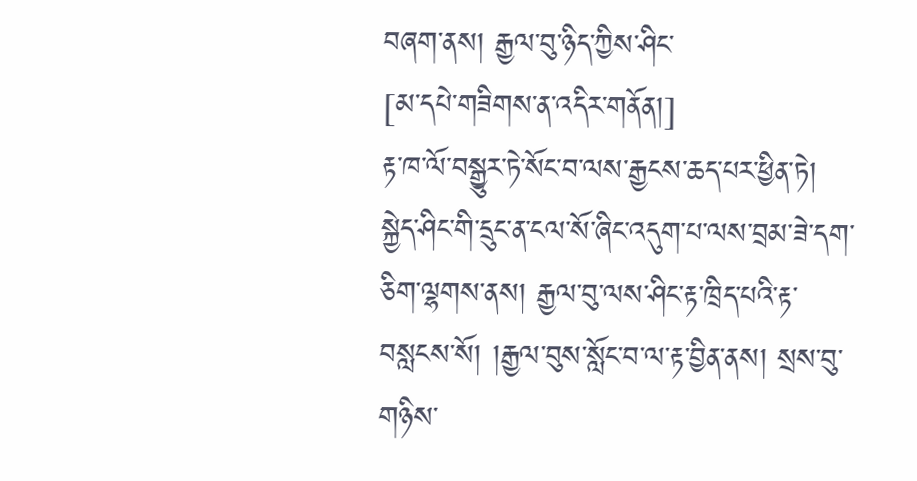བཞག་ནས། རྒྱལ་བུ་ཉིད་ཀྱིས་ཤིང་
[མ་དཔེ་གཟིགས་ན་འདིར་གནོན།]
རྟ་ཁ་ལོ་བསྒྱུར་ཏེ་སོང་བ་ལས་རྒྱངས་ཆད་པར་ཕྱིན་ཏེ། སྐྱེད་ཤིང་གི་དྲུང་ན་ངལ་སོ་ཞིང་འདུག་པ་ལས་བྲམ་ཟེ་དག་ཅིག་ལྷགས་ནས། རྒྱལ་བུ་ལས་ཤིང་རྟ་ཁྲིད་པའི་རྟ་བསླངས་སོ། །རྒྱལ་བུས་སློང་བ་ལ་རྟ་བྱིན་ནས། སྲས་བུ་གཉིས་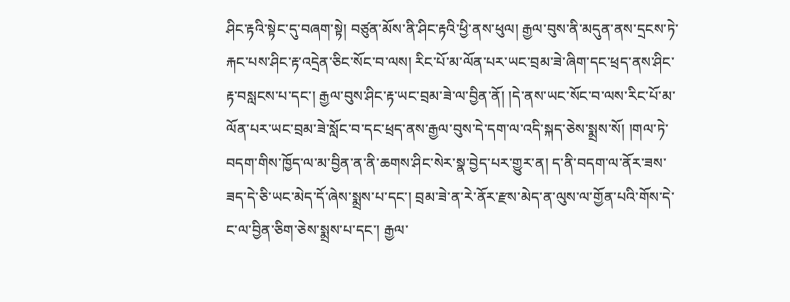ཤིང་རྟའི་སྟེང་དུ་བཞག་སྟེ། བཙུན་མོས་ནི་ཤིང་རྟའི་ཕྱི་ནས་ཕུལ། རྒྱལ་བུས་ནི་མདུན་ནས་དྲངས་ཏེ་རྐང་པས་ཤིང་རྟ་འདྲེན་ཅིང་སོང་བ་ལས། རིང་པོ་མ་ལོན་པར་ཡང་བྲམ་ཟེ་ཞིག་དང་ཕྲད་ནས་ཤིང་རྟ་བསླངས་པ་དང་། རྒྱལ་བུས་ཤིང་རྟ་ཡང་བྲམ་ཟེ་ལ་བྱིན་ནོ། །དེ་ནས་ཡང་སོང་བ་ལས་རིང་པོ་མ་ལོན་པར་ཡང་བྲམ་ཟེ་སློང་བ་དང་ཕྲད་ནས་རྒྱལ་བུས་དེ་དག་ལ་འདི་སྐད་ཅེས་སྨྲས་སོ། །གལ་ཏེ་བདག་གིས་ཁྱོད་ལ་མ་བྱིན་ན་ནི་ཆགས་ཤིང་སེར་སྣ་བྱེད་པར་གྱུར་ན། ད་ནི་བདག་ལ་ནོར་ཟས་ཟད་དེ་ཅི་ཡང་མེད་དོ་ཞེས་སྨྲས་པ་དང་། བྲམ་ཟེ་ན་རེ་ནོར་རྫས་མེད་ན་ལུས་ལ་གྱོན་པའི་གོས་དེ་ང་ལ་བྱིན་ཅིག་ཅེས་སྨྲས་པ་དང་། རྒྱལ་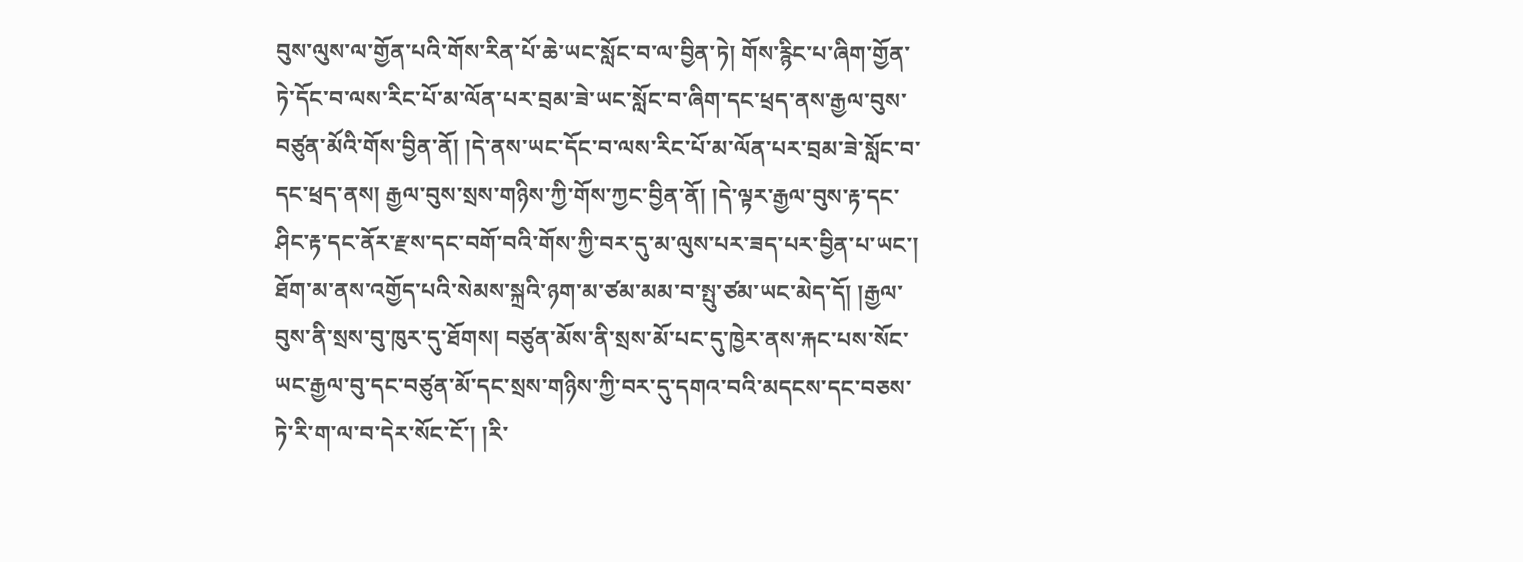བུས་ལུས་ལ་གྱོན་པའི་གོས་རིན་པོ་ཆེ་ཡང་སློང་བ་ལ་བྱིན་ཏེ། གོས་རྙིང་པ་ཞིག་གྱོན་ཏེ་དོང་བ་ལས་རིང་པོ་མ་ལོན་པར་བྲམ་ཟེ་ཡང་སློང་བ་ཞིག་དང་ཕྲད་ནས་རྒྱལ་བུས་བཙུན་མོའི་གོས་བྱིན་ནོ། །དེ་ནས་ཡང་དོང་བ་ལས་རིང་པོ་མ་ལོན་པར་བྲམ་ཟེ་སློང་བ་དང་ཕྲད་ནས། རྒྱལ་བུས་སྲས་གཉིས་ཀྱི་གོས་ཀྱང་བྱིན་ནོ། །དེ་ལྟར་རྒྱལ་བུས་རྟ་དང་ཤིང་རྟ་དང་ནོར་རྫས་དང་བགོ་བའི་གོས་ཀྱི་བར་དུ་མ་ལུས་པར་ཟད་པར་བྱིན་པ་ཡང་། ཐོག་མ་ནས་འགྱོད་པའི་སེམས་སྐྲའི་ཉག་མ་ཙམ་མམ་བ་སྤུ་ཙམ་ཡང་མེད་དོ། །རྒྱལ་བུས་ནི་སྲས་བུ་ཁུར་དུ་ཐོགས། བཙུན་མོས་ནི་སྲས་མོ་པང་དུ་ཁྱེར་ནས་རྐང་པས་སོང་ཡང་རྒྱལ་བུ་དང་བཙུན་མོ་དང་སྲས་གཉིས་ཀྱི་བར་དུ་དགའ་བའི་མདངས་དང་བཅས་ཏེ་རི་ག་ལ་བ་དེར་སོང་ངོ་། །རི་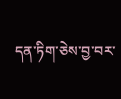དན་ཏིག་ཅེས་བྱ་བར་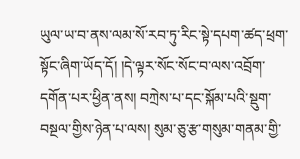ཡུལ་ཡ་བ་ནས་ལམ་སོ་རབ་ཏུ་རིང་སྟེ་དཔག་ཚད་ཕྲག་སྟོང་ཞིག་ཡོད་དོ། །དེ་ལྟར་སོང་སོང་བ་ལས་འབྲོག་དགོན་པར་ཕྱིན་ནས། བཀྲེས་པ་དང་སྐོམ་པའི་སྡུག་བསྔལ་གྱིས་ཉེན་པ་ལས། སུམ་ཅུ་རྩ་གསུམ་གནམ་གྱི་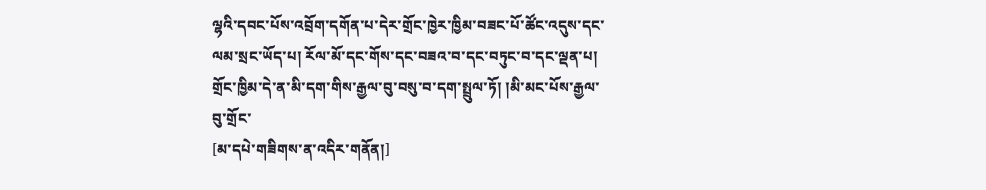ལྷའི་དབང་པོས་འབྲོག་དགོན་པ་དེར་གྲོང་ཁྱེར་ཁྱིམ་བཟང་པོ་ཚོང་འདུས་དང་ལམ་སྲང་ཡོད་པ། རོལ་མོ་དང་གོས་དང་བཟའ་བ་དང་བཏུང་བ་དང་ལྡན་པ། གྲོང་ཁྱིམ་དེ་ན་མི་དག་གིས་རྒྱལ་བུ་བསུ་བ་དག་སྤྲུལ་ཏོ། །མི་མང་པོས་རྒྱལ་བུ་གྲོང་
[མ་དཔེ་གཟིགས་ན་འདིར་གནོན།]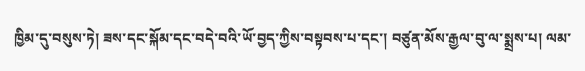ཁྱིམ་དུ་བསུས་ཏེ། ཟས་དང་སྐོམ་དང་བདེ་བའི་ཡོ་བྱད་ཀྱིས་བསྟབས་པ་དང་། བཙུན་མོས་རྒྱལ་བུ་ལ་སྨྲས་པ། ལམ་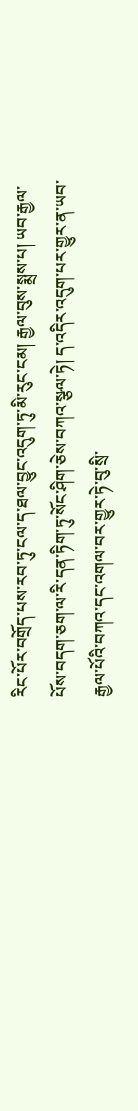རིང་པོར་བགྲོད་པས་རབ་ཏུ་ངལ་ད་ཐལ་བྱུང་འདུག་ཏུ་མི་རུང་ངམ། རྒྱལ་བུས་སྨྲས་པ། ཡབ་རྒྱལ་པོས་བདག་ཅག་ལ་རི་དན་ཏིག་ཏུ་སོང་ཤིག་ཅེས་བཀའ་སྩལ་ཏེ། ད་འདིར་འདུག་པར་གྱུར་ན་ཡབ་རྒྱལ་པོའི་བཀའ་དང་འགལ་བར་གྱུར་ཏེ་བུ་སྲི་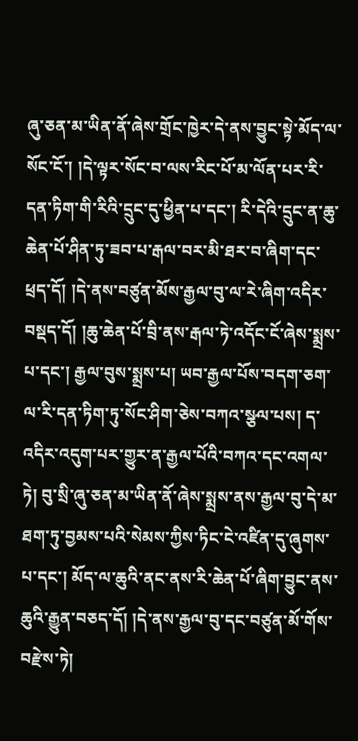ཞུ་ཅན་མ་ཡིན་ནོ་ཞེས་གྲོང་ཁྱེར་དེ་ནས་བྱུང་སྟེ་མོད་ལ་སོང་ངོ་། །དེ་ལྟར་སོང་བ་ལས་རིང་པོ་མ་ལོན་པར་རི་དན་ཏིག་གི་རིའི་དྲུང་དུ་ཕྱིན་པ་དང་། རི་དེའི་དྲུང་ན་ཆུ་ཆེན་པོ་ཤིན་ཏུ་ཟབ་པ་རྒལ་བར་མི་ཐར་བ་ཞིག་དང་ཕྲད་དོ། །དེ་ནས་བཙུན་མོས་རྒྱལ་བུ་ལ་རེ་ཞིག་འདིར་བསྡད་དོ། །ཆུ་ཆེན་པོ་བྲི་ནས་རྒལ་ཏེ་འདོང་ངོ་ཞེས་སྨྲས་པ་དང་། རྒྱལ་བུས་སྨྲས་པ། ཡབ་རྒྱལ་པོས་བདག་ཅག་ལ་རི་དན་ཏིག་ཏུ་སོང་ཤིག་ཅེས་བཀའ་སྩལ་པས། ད་འདིར་འདུག་པར་གྱུར་ན་རྒྱལ་པོའི་བཀའ་དང་འགལ་ཏེ། བུ་སྲི་ཞུ་ཅན་མ་ཡིན་ནོ་ཞེས་སྨྲས་ནས་རྒྱལ་བུ་དེ་མ་ཐག་ཏུ་བྱམས་པའི་སེམས་ཀྱིས་ཏིང་ངེ་འཛིན་དུ་ཞུགས་པ་དང་། མོད་ལ་ཆུའི་ནང་ནས་རི་ཆེན་པོ་ཞིག་བྱུང་ནས་ཆུའི་རྒྱུན་བཅད་དོ། །དེ་ནས་རྒྱལ་བུ་དང་བཙུན་མོ་གོས་བརྫེས་ཏེ།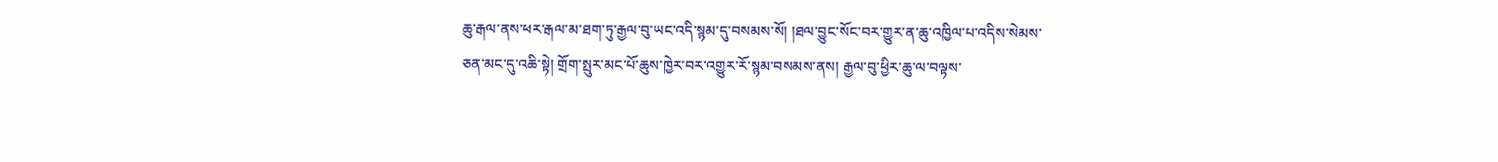ཆུ་རྒལ་ནས་ཕར་རྒལ་མ་ཐག་ཏུ་རྒྱལ་བུ་ཡང་འདི་སྙམ་དུ་བསམས་སོ། །ཐལ་བྱུང་སོང་བར་གྱུར་ན་ཆུ་འཁྱིལ་པ་འདིས་སེམས་ཅན་མང་དུ་འཆི་སྟེ། གྲོག་སྤུར་མང་པོ་ཆུས་ཁྱེར་བར་འགྱུར་རོ་སྙམ་བསམས་ནས། རྒྱལ་བུ་ཕྱིར་ཆུ་ལ་བལྟས་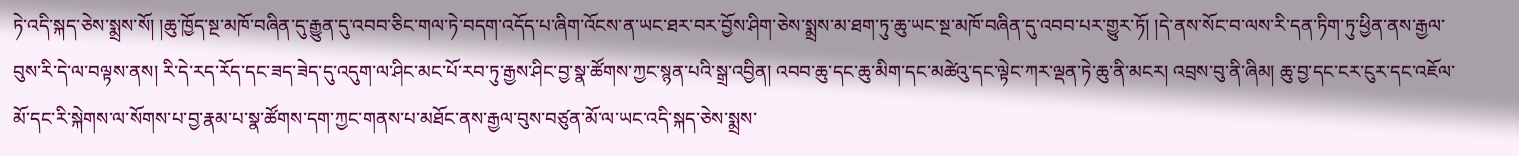ཏེ་འདི་སྐད་ཅེས་སྨྲས་སོ། །ཆུ་ཁྱོད་སྔ་མཁོ་བཞིན་དུ་རྒྱུན་དུ་འབབ་ཅིང་གལ་ཏེ་བདག་འདོད་པ་ཞིག་འོངས་ན་ཡང་ཐར་བར་བྱོས་ཤིག་ཅེས་སྨྲས་མ་ཐག་ཏུ་ཆུ་ཡང་སྔ་མཁོ་བཞིན་དུ་འབབ་པར་གྱུར་ཏོ། །དེ་ནས་སོང་བ་ལས་རི་དན་ཏིག་ཏུ་ཕྱིན་ནས་རྒྱལ་བུས་རི་དེ་ལ་བལྟས་ནས། རི་དེ་རད་རོད་དང་ཟད་ཟེད་དུ་འདུག་ལ་ཤིང་མང་པོ་རབ་ཏུ་རྒྱས་ཤིང་བྱ་སྣ་ཚོགས་ཀྱང་སྙན་པའི་སྒྲ་འབྱིན། འབབ་ཆུ་དང་ཆུ་མིག་དང་མཚེའུ་དང་ལྟེང་ཀར་ལྡན་ཏེ་ཆུ་ནི་མངར། འབྲས་བུ་ནི་ཞིམ། ཆུ་བྱ་དང་ངར་ངུར་དང་འཇོལ་མོ་དང་རི་སྐེགས་ལ་སོགས་པ་བྱ་རྣམ་པ་སྣ་ཚོགས་དག་ཀྱང་གནས་པ་མཐོང་ནས་རྒྱལ་བུས་བཙུན་མོ་ལ་ཡང་འདི་སྐད་ཅེས་སྨྲས་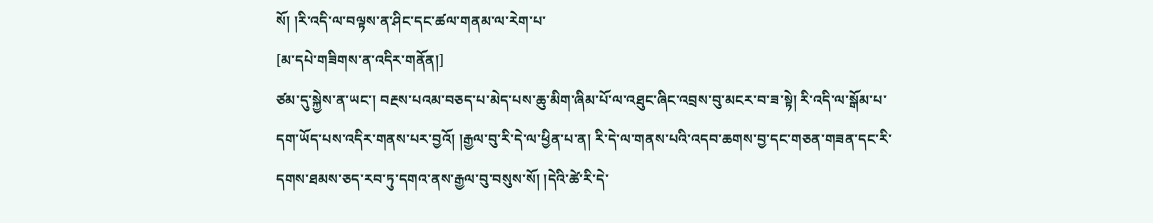སོ། །རི་འདི་ལ་བལྟས་ན་ཤིང་དང་ཚལ་གནམ་ལ་རེག་པ་
[མ་དཔེ་གཟིགས་ན་འདིར་གནོན།]
ཙམ་དུ་སྐྱེས་ན་ཡང་། བརྔས་པའམ་བཅད་པ་མེད་པས་ཆུ་མིག་ཞིམ་པོ་ལ་འཐུང་ཞིང་འབྲས་བུ་མངར་བ་ཟ་སྟེ། རི་འདི་ལ་སྒོམ་པ་དག་ཡོད་པས་འདིར་གནས་པར་བྱའོ། །རྒྱལ་བུ་རི་དེ་ལ་ཕྱིན་པ་ན། རི་དེ་ལ་གནས་པའི་འདབ་ཆགས་བྱ་དང་གཅན་གཟན་དང་རི་དགས་ཐམས་ཅད་རབ་ཏུ་དགའ་ནས་རྒྱལ་བུ་བསུས་སོ། །དེའི་ཚེ་རི་དེ་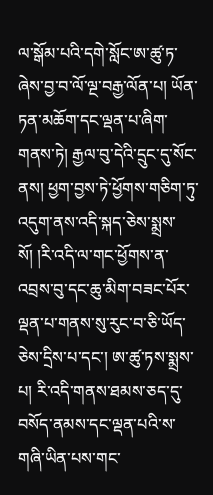ལ་སྒོམ་པའི་དགེ་སློང་ཨ་ཚུ་ཏ་ཞེས་བྱ་བ་ལོ་ལྔ་བརྒྱ་ལོན་པ། ཡོན་ཏན་མཆོག་དང་ལྡན་པ་ཞིག་གནས་ཏེ། རྒྱལ་བུ་དེའི་དྲུང་དུ་སོང་ནས། ཕྱག་བྱས་ཏེ་ཕྱོགས་གཅིག་ཏུ་འདུག་ནས་འདི་སྐད་ཅེས་སྨྲས་སོ། །རི་འདི་ལ་གང་ཕྱོགས་ན་འབྲས་བུ་དང་ཆུ་མིག་བཟང་པོར་ལྡན་པ་གནས་སུ་རུང་བ་ཅི་ཡོད་ཅེས་དྲིས་པ་དང་། ཨ་ཚུ་ཏས་སྨྲས་པ། རི་འདི་གནས་ཐམས་ཅད་དུ་བསོད་ནམས་དང་ལྡན་པའི་ས་གཞི་ཡིན་པས་གང་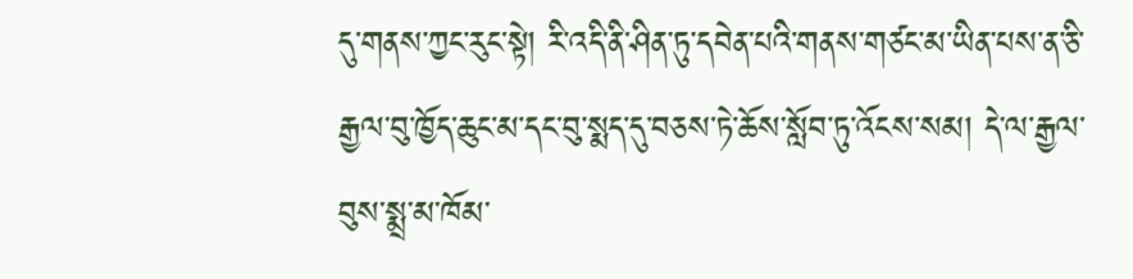དུ་གནས་ཀྱང་རུང་སྟེ། རི་འདི་ནི་ཤིན་ཏུ་དབེན་པའི་གནས་གཙང་མ་ཡིན་པས་ན་ཅི་རྒྱལ་བུ་ཁྱོད་ཆུང་མ་དང་བུ་སྨད་དུ་བཅས་ཏེ་ཆོས་སློབ་ཏུ་འོངས་སམ། དེ་ལ་རྒྱལ་བུས་སྨྲ་མ་ཁོམ་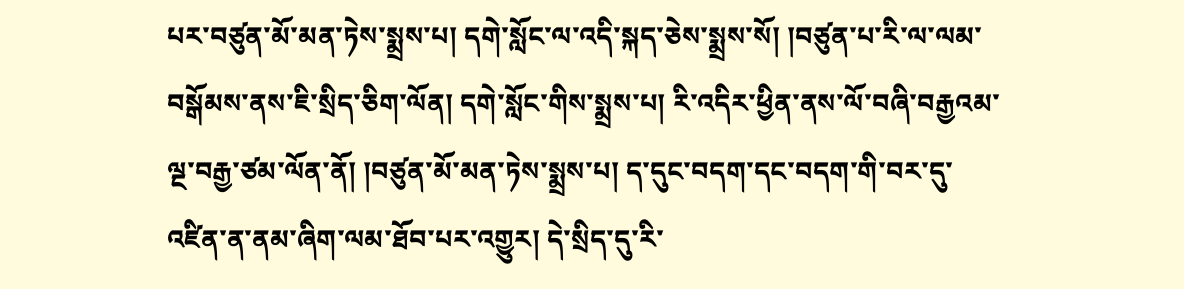པར་བཙུན་མོ་མན་ཏེས་སྨྲས་པ། དགེ་སློང་ལ་འདི་སྐད་ཅེས་སྨྲས་སོ། །བཙུན་པ་རི་ལ་ལམ་བསྒོམས་ནས་ཇི་སྲིད་ཅིག་ལོན། དགེ་སློང་གིས་སྨྲས་པ། རི་འདིར་ཕྱིན་ནས་ལོ་བཞི་བརྒྱའམ་ལྔ་བརྒྱ་ཙམ་ལོན་ནོ། །བཙུན་མོ་མན་ཏེས་སྨྲས་པ། ད་དུང་བདག་དང་བདག་གི་བར་དུ་འཛིན་ན་ནམ་ཞིག་ལམ་ཐོབ་པར་འགྱུར། དེ་སྲིད་དུ་རི་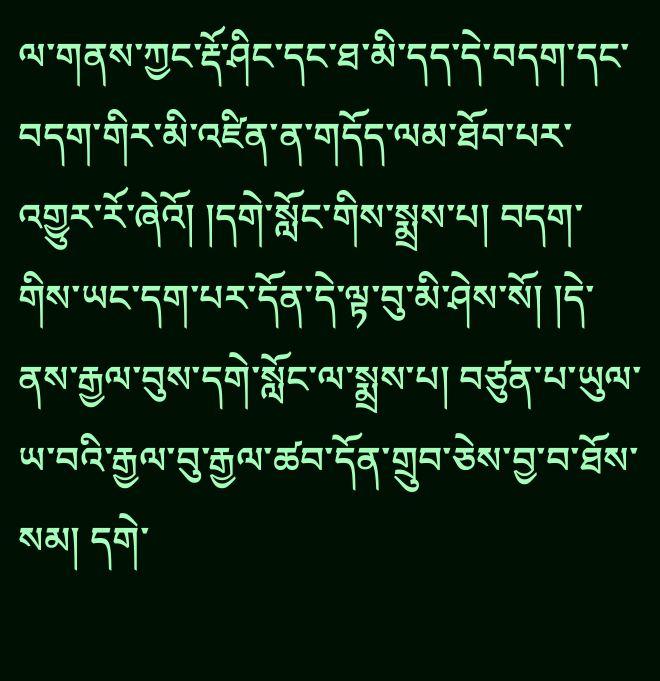ལ་གནས་ཀྱང་རྡོ་ཤིང་དང་ཐ་མི་དད་དེ་བདག་དང་བདག་གིར་མི་འཛིན་ན་གདོད་ལམ་ཐོབ་པར་འགྱུར་རོ་ཞེའོ། །དགེ་སློང་གིས་སྨྲས་པ། བདག་གིས་ཡང་དག་པར་དོན་དེ་ལྟ་བུ་མི་ཤེས་སོ། །དེ་ནས་རྒྱལ་བུས་དགེ་སློང་ལ་སྨྲས་པ། བཙུན་པ་ཡུལ་ཡ་བའི་རྒྱལ་བུ་རྒྱལ་ཚབ་དོན་གྲུབ་ཅེས་བྱ་བ་ཐོས་སམ། དགེ་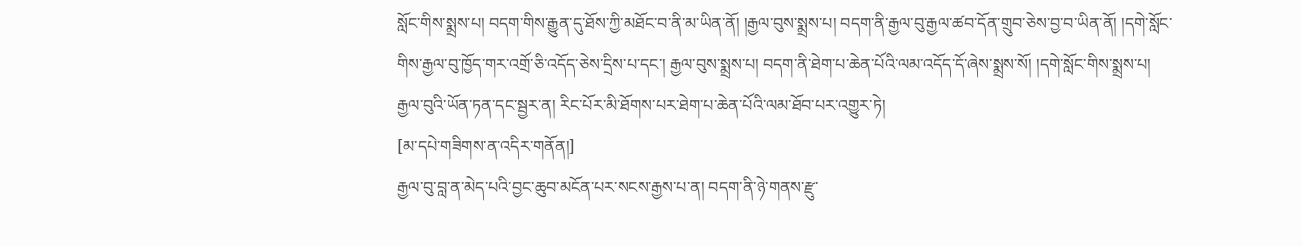སློང་གིས་སྨྲས་པ། བདག་གིས་རྒྱུན་དུ་ཐོས་ཀྱི་མཐོང་བ་ནི་མ་ཡིན་ནོ། །རྒྱལ་བུས་སྨྲས་པ། བདག་ནི་རྒྱལ་བུ་རྒྱལ་ཚབ་དོན་གྲུབ་ཅེས་བྱ་བ་ཡིན་ནོ། །དགེ་སློང་གིས་རྒྱལ་བུ་ཁྱོད་གར་འགྲོ་ཅི་འདོད་ཅེས་དྲིས་པ་དང་། རྒྱལ་བུས་སྨྲས་པ། བདག་ནི་ཐེག་པ་ཆེན་པོའི་ལམ་འདོད་དོ་ཞེས་སྨྲས་སོ། །དགེ་སློང་གིས་སྨྲས་པ། རྒྱལ་བུའི་ཡོན་ཏན་དང་སྦྱར་ན། རིང་པོར་མི་ཐོགས་པར་ཐེག་པ་ཆེན་པོའི་ལམ་ཐོབ་པར་འགྱུར་ཏེ།
[མ་དཔེ་གཟིགས་ན་འདིར་གནོན།]
རྒྱལ་བུ་བླ་ན་མེད་པའི་བྱང་ཆུབ་མངོན་པར་སངས་རྒྱས་པ་ན། བདག་ནི་ཉེ་གནས་རྫུ་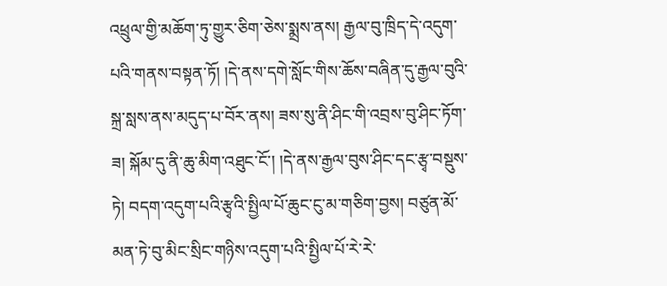འཕྲུལ་གྱི་མཆོག་ཏུ་གྱུར་ཅིག་ཅེས་སྨྲས་ནས། རྒྱལ་བུ་ཁྲིད་དེ་འདུག་པའི་གནས་བསྟན་ཏོ། །དེ་ནས་དགེ་སློང་གིས་ཆོས་བཞིན་དུ་རྒྱལ་བུའི་སྐྲ་སླས་ནས་མདུད་པ་བོར་ནས། ཟས་སུ་ནི་ཤིང་གི་འབྲས་བུ་ཤིང་ཏོག་ཟ། སྐོམ་དུ་ནི་ཆུ་མིག་འཐུང་ངོ་། །དེ་ནས་རྒྱལ་བུས་ཤིང་དང་རྩྭ་བསྡུས་ཏེ། བདག་འདུག་པའི་རྩྭའི་སྤྱིལ་པོ་ཆུང་ངུ་མ་གཅིག་བྱས། བཙུན་མོ་མན་ཏེ་བུ་མིང་སྲིང་གཉིས་འདུག་པའི་སྤྱིལ་པོ་རེ་རེ་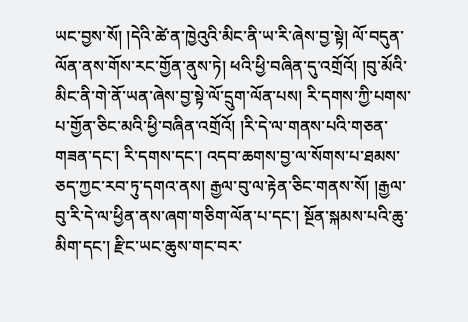ཡང་བྱས་སོ། །དེའི་ཚེ་ན་ཁྱེའུའི་མིང་ནི་ཡ་རི་ཞེས་བྱ་སྟེ། ལོ་བདུན་ལོན་ནས་གོས་རང་གྱོན་ནུས་ཏེ། ཕའི་ཕྱི་བཞིན་དུ་འགྲོའོ། །བུ་མོའི་མིང་ནི་གེ་ནོ་ཡན་ཞེས་བྱ་སྟེ་ལོ་དྲུག་ལོན་པས། རི་དགས་ཀྱི་པགས་པ་གྱོན་ཅིང་མའི་ཕྱི་བཞིན་འགྲོའོ། །རི་དེ་ལ་གནས་པའི་གཅན་གཟན་དང་། རི་དགས་དང་། འདབ་ཆགས་བྱ་ལ་སོགས་པ་ཐམས་ཅད་ཀྱང་རབ་ཏུ་དགའ་ནས། རྒྱལ་བུ་ལ་རྟེན་ཅིང་གནས་སོ། །རྒྱལ་བུ་རི་དེ་ལ་ཕྱིན་ནས་ཞག་གཅིག་ལོན་པ་དང་། སྔོན་སྐམས་པའི་ཆུ་མིག་དང་། རྫིང་ཡང་ཆུས་གང་བར་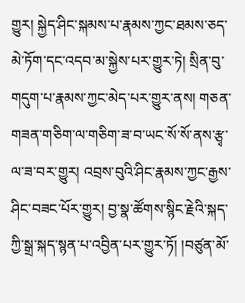གྱུར། སྐྱེད་ཤིང་སྐམས་པ་རྣམས་ཀྱང་ཐམས་ཅད་མེ་ཏོག་དང་འདབ་མ་སྐྱེས་པར་གྱུར་ཏེ། སྲིན་བུ་གདུག་པ་རྣམས་ཀྱང་མེད་པར་གྱུར་ནས། གཅན་གཟན་གཅིག་ལ་གཅིག་ཟ་བ་ཡང་སོ་སོ་ནས་རྩྭ་ལ་ཟ་བར་གྱུར། འབྲས་བུའི་ཤིང་རྣམས་ཀྱང་རྒྱས་ཤིང་བཟང་པོར་གྱུར། བྱ་སྣ་ཚོགས་སྙིང་རྗེའི་སྐད་ཀྱི་སྒྲ་སྐད་སྙན་པ་འབྱིན་པར་གྱུར་ཏོ། །བཙུན་མོ་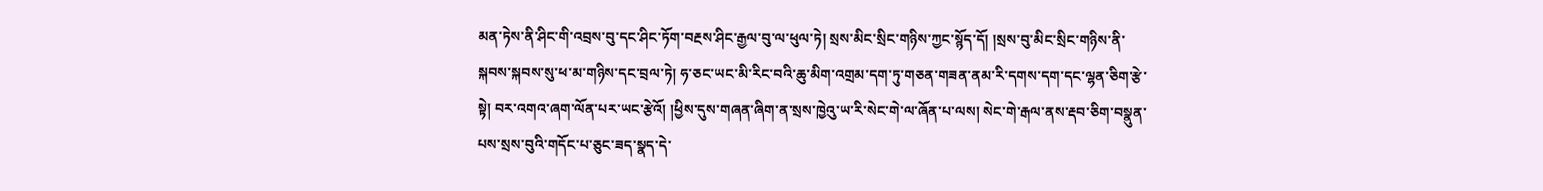མན་ཏེས་ནི་ཤིང་གི་འབྲས་བུ་དང་ཤིང་ཏོག་བརྔས་ཤིང་རྒྱལ་བུ་ལ་ཕུལ་ཏེ། སྲས་མིང་སྲིང་གཉིས་ཀྱང་སྙོད་དོ། །སྲས་བུ་མིང་སྲིང་གཉིས་ནི་སྐབས་སྐབས་སུ་ཕ་མ་གཉིས་དང་བྲལ་ཏེ། ཧ་ཅང་ཡང་མི་རིང་བའི་ཆུ་མིག་འགྲམ་དག་ཏུ་གཅན་གཟན་ནམ་རི་དགས་དག་དང་ལྷན་ཅིག་རྩེ་སྟེ། བར་འགའ་ཞག་ལོན་པར་ཡང་རྩེའོ། །ཕྱིས་དུས་གཞན་ཞིག་ན་སྲས་ཁྱེའུ་ཡ་རི་སེང་གེ་ལ་ཞོན་པ་ལས། སེང་གེ་རྒལ་ནས་རྡབ་ཅིག་བསྣུན་པས་སྲས་བུའི་གདོང་པ་ཅུང་ཟད་སྣད་དེ་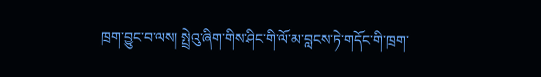ཁྲག་བྱུང་བ་ལས། སྤྲེའུ་ཞིག་གིས་ཤིང་གི་ལོ་མ་བླངས་ཏེ་གདོང་གི་ཁྲག་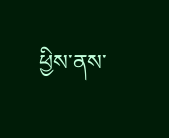ཕྱིས་ནས་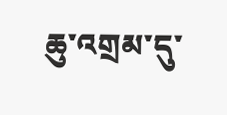ཆུ་འགྲམ་དུ་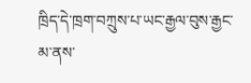ཁྲིད་དེ་ཁྲག་བཀྲུས་པ་ཡང་རྒྱལ་བུས་རྒྱང་མ་ནས་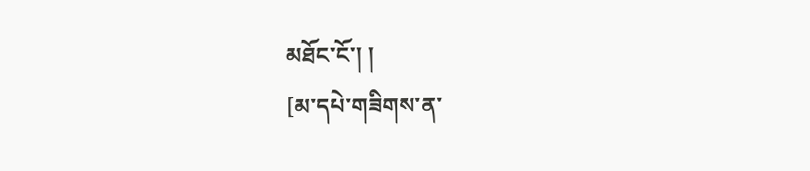མཐོང་ངོ་། །
[མ་དཔེ་གཟིགས་ན་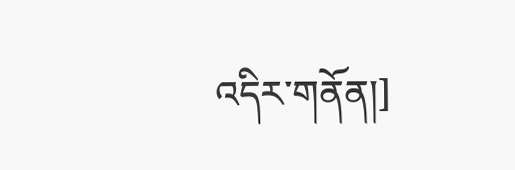འདིར་གནོན།]